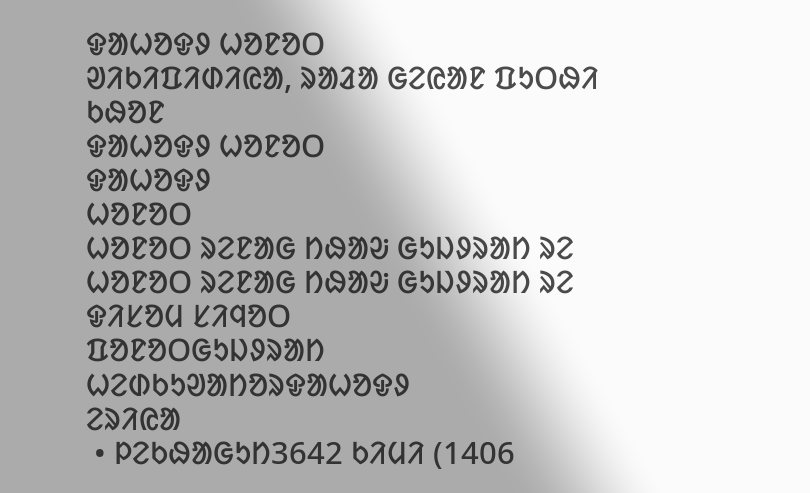ᱫᱟᱦᱚᱫᱽ ᱦᱚᱱᱚᱛ
ᱣᱤᱠᱤᱯᱤᱰᱤᱭᱟ, ᱨᱟᱲᱟ ᱜᱮᱭᱟᱱ ᱯᱩᱛᱷᱤ ᱠᱷᱚᱱ
ᱫᱟᱦᱚᱫᱽ ᱦᱚᱱᱚᱛ
ᱫᱟᱦᱚᱫᱽ
ᱦᱚᱱᱚᱛ
ᱦᱚᱱᱚᱛ ᱨᱮᱱᱟᱜ ᱴᱷᱟᱶ ᱜᱩᱡᱽᱨᱟᱴ ᱨᱮ
ᱦᱚᱱᱚᱛ ᱨᱮᱱᱟᱜ ᱴᱷᱟᱶ ᱜᱩᱡᱽᱨᱟᱴ ᱨᱮ
ᱫᱤᱥᱚᱢ ᱥᱤᱧᱚᱛ
ᱯᱚᱱᱚᱛᱜᱩᱡᱽᱨᱟᱴ
ᱦᱮᱰᱠᱩᱣᱟᱴᱚᱨᱫᱟᱦᱚᱫᱽ
ᱮᱨᱤᱭᱟ
 • ᱞᱮᱠᱷᱟᱜᱩᱴ3642 ᱠᱤᱢᱤ (1406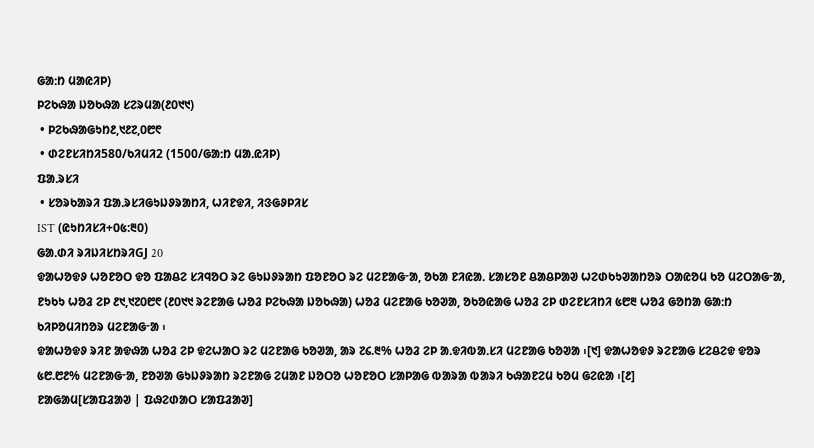ᱜᱟᱺᱴ ᱢᱟᱭᱤᱞ)
ᱞᱮᱠᱷᱟ ᱡᱚᱠᱷᱟ ᱥᱮᱨᱢᱟ(᱒᱐᱑᱑)
 • ᱞᱮᱠᱷᱟᱜᱩᱴ᱒,᱑᱒᱗,᱐᱘᱖
 • ᱰᱮᱱᱥᱤᱴᱤ580/ᱠᱤᱢᱤ2 (1500/ᱜᱟᱺᱴ ᱢᱟᱹᱭᱤᱞ)
ᱯᱟᱹᱨᱥᱤ
 • ᱥᱚᱨᱠᱟᱨᱤ ᱯᱟᱹᱨᱥᱤᱜᱩᱡᱽᱨᱟᱴᱤ, ᱦᱤᱱᱫᱤ, ᱤᱝᱜᱽᱞᱤᱥ
IST (ᱭᱩᱴᱤᱥᱤ+᱐᱕:᱓᱐)
ᱜᱟᱹᱰᱤ ᱨᱤᱡᱤᱥᱴᱨᱤGJ 20
ᱫᱟᱦᱚᱫᱽ ᱦᱚᱱᱚᱛ ᱫᱚ ᱯᱟᱪᱮ ᱥᱤᱧᱚᱛ ᱨᱮ ᱜᱩᱡᱽᱨᱟᱴ ᱯᱚᱱᱚᱛ ᱨᱮ ᱢᱮᱱᱟᱜᱼᱟ, ᱚᱠᱟ ᱱᱤᱭᱟᱹ ᱥᱟᱥᱚᱱ ᱪᱟᱪᱞᱟᱣ ᱦᱮᱰᱠᱩᱣᱟᱴᱚᱨ ᱛᱟᱭᱚᱢ ᱠᱚ ᱢᱮᱛᱟᱜᱼᱟ, ᱱᱩᱠᱩ ᱦᱚᱲ ᱮᱞ ᱒᱑,᱑᱗᱐᱘᱖ (᱒᱐᱑᱑ ᱨᱮᱱᱟᱜ ᱦᱚᱲ ᱞᱮᱠᱷᱟ ᱡᱚᱠᱷᱟ) ᱦᱚᱲ ᱢᱮᱱᱟᱜ ᱠᱚᱣᱟ, ᱚᱠᱚᱭᱟᱜ ᱦᱚᱲ ᱮᱞ ᱰᱮᱱᱥᱤᱴᱤ ᱕᱘᱓ ᱦᱚᱲ ᱜᱚᱴᱟ ᱜᱟᱺᱴ ᱠᱤᱞᱚᱢᱤᱴᱚᱨ ᱢᱮᱱᱟᱜᱼᱟ ᱾
ᱫᱟᱦᱚᱫᱽ ᱨᱤᱱ ᱟᱫᱷᱟ ᱦᱚᱲ ᱮᱞ ᱫᱮᱦᱟᱛ ᱨᱮ ᱢᱮᱱᱟᱜ ᱠᱚᱣᱟ, ᱟᱨ ᱗᱔.᱓% ᱦᱚᱲ ᱮᱞ ᱟᱹᱫᱤᱵᱟᱹᱥᱤ ᱢᱮᱱᱟᱜ ᱠᱚᱣᱟ ᱾[᱑] ᱫᱟᱦᱚᱫᱽ ᱨᱮᱱᱟᱜ ᱥᱮᱪᱮᱫ ᱫᱚᱨ ᱕᱘.᱘᱒% ᱢᱮᱱᱟᱜᱼᱟ, ᱱᱚᱣᱟ ᱜᱩᱡᱽᱨᱟᱴ ᱨᱮᱱᱟᱜ ᱮᱢᱟᱱ ᱡᱚᱛᱚ ᱦᱚᱱᱚᱛ ᱥᱟᱞᱟᱜ ᱵᱟᱨᱟ ᱵᱟᱨᱤ ᱠᱷᱟᱱᱮᱢ ᱠᱚᱢ ᱜᱮᱭᱟ ᱾[᱒]
ᱱᱟᱜᱟᱢ[ᱥᱟᱯᱲᱟᱣ | ᱯᱷᱮᱰᱟᱛ ᱥᱟᱯᱲᱟᱣ]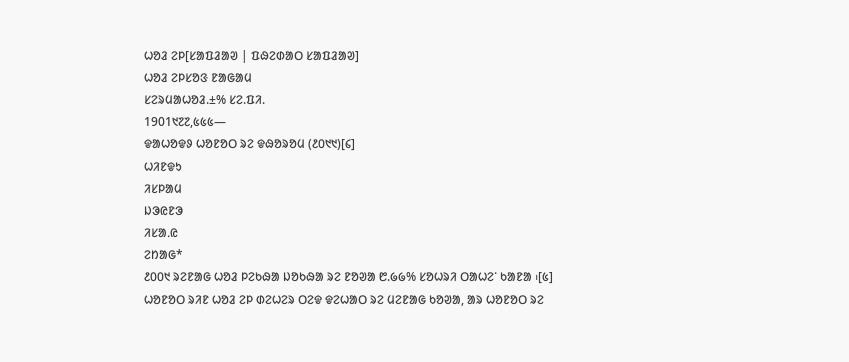ᱦᱚᱲ ᱮᱞ[ᱥᱟᱯᱲᱟᱣ | ᱯᱷᱮᱰᱟᱛ ᱥᱟᱯᱲᱟᱣ]
ᱦᱚᱲ ᱮᱞᱥᱚᱝ ᱱᱟᱜᱟᱢ
ᱥᱮᱨᱢᱟᱦᱚᱲ.±% ᱥᱮ.ᱯᱤ.
1901᱑᱗᱗,᱕᱕᱕—
ᱫᱟᱦᱚᱫᱽ ᱦᱚᱱᱚᱛ ᱨᱮ ᱫᱷᱚᱨᱚᱢ (᱒᱐᱑᱑)[᱔]
ᱦᱤᱱᱫᱩ
ᱤᱥᱞᱟᱢ
ᱡᱳᱭᱱᱳ
ᱤᱥᱟᱹᱭ
ᱮᱴᱟᱜ*
᱒᱐᱐᱑ ᱨᱮᱱᱟᱜ ᱦᱚᱲ ᱞᱮᱠᱷᱟ ᱡᱚᱠᱷᱟ ᱨᱮ ᱱᱚᱣᱟ ᱘.᱙᱙% ᱥᱚᱦᱨᱤ ᱛᱟᱦᱮᱸ ᱠᱟᱱᱟ ᱾[᱕] ᱦᱚᱱᱚᱛ ᱨᱤᱱ ᱦᱚᱲ ᱮᱞ ᱰᱮᱦᱮᱨ ᱛᱮᱫ ᱫᱮᱦᱟᱛ ᱨᱮ ᱢᱮᱱᱟᱜ ᱠᱚᱣᱟ, ᱟᱨ ᱦᱚᱱᱚᱛ ᱨᱮ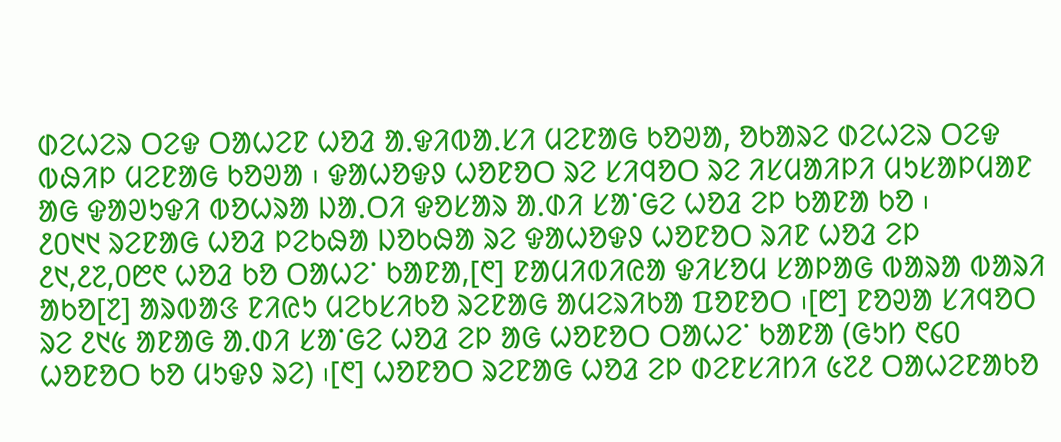ᱰᱮᱦᱮᱨ ᱛᱮᱫ ᱛᱟᱦᱮᱱ ᱦᱚᱲ ᱟᱹᱫᱤᱵᱟᱹᱥᱤ ᱢᱮᱱᱟᱜ ᱠᱚᱣᱟ, ᱚᱠᱟᱨᱮ ᱰᱮᱦᱮᱨ ᱛᱮᱫ ᱵᱷᱤᱞ ᱢᱮᱱᱟᱜ ᱠᱚᱣᱟ ᱾ ᱫᱟᱦᱚᱫᱽ ᱦᱚᱱᱚᱛ ᱨᱮ ᱥᱤᱧᱚᱛ ᱨᱮ ᱤᱥᱢᱟᱤᱞᱤ ᱢᱩᱥᱟᱞᱢᱟᱱ ᱟᱜ ᱫᱟᱣᱩᱫᱤ ᱵᱚᱦᱨᱟ ᱡᱟᱹᱛᱤ ᱫᱚᱥᱟᱨ ᱟᱹᱰᱤ ᱥᱟᱸᱜᱮ ᱦᱚᱲ ᱮᱞ ᱠᱟᱱᱟ ᱠᱚ ᱾
᱒᱐᱑᱑ ᱨᱮᱱᱟᱜ ᱦᱚᱲ ᱞᱮᱠᱷᱟ ᱡᱚᱠᱷᱟ ᱨᱮ ᱫᱟᱦᱚᱫᱽ ᱦᱚᱱᱚᱛ ᱨᱤᱱ ᱦᱚᱲ ᱮᱞ ᱒᱑,᱒᱗,᱐᱘᱖ ᱦᱚᱲ ᱠᱚ ᱛᱟᱦᱮᱸ ᱠᱟᱱᱟ,[᱖] ᱱᱟᱢᱤᱵᱤᱭᱟ ᱫᱤᱥᱚᱢ ᱥᱟᱞᱟᱜ ᱵᱟᱨᱟ ᱵᱟᱨᱤ ᱟᱠᱚ[᱗] ᱟᱨᱵᱟᱝ ᱱᱤᱭᱩ ᱢᱮᱠᱥᱤᱠᱚ ᱨᱮᱱᱟᱜ ᱟᱢᱮᱨᱤᱠᱟ ᱯᱚᱱᱚᱛ ᱾[᱘] ᱱᱚᱣᱟ ᱥᱤᱧᱚᱛ ᱨᱮ ᱒᱑᱕ ᱟᱱᱟᱜ ᱟᱹᱰᱤ ᱥᱟᱸᱜᱮ ᱦᱚᱲ ᱮᱞ ᱟᱜ ᱦᱚᱱᱚᱛ ᱛᱟᱦᱮᱸ ᱠᱟᱱᱟ (ᱜᱩᱴ ᱖᱔᱐ ᱦᱚᱱᱚᱛ ᱠᱚ ᱢᱩᱫᱽ ᱨᱮ) ᱾[᱖] ᱦᱚᱱᱚᱛ ᱨᱮᱱᱟᱜ ᱦᱚᱲ ᱮᱞ ᱰᱮᱱᱥᱤᱴᱤ ᱕᱗᱒ ᱛᱟᱦᱮᱱᱟᱠᱚ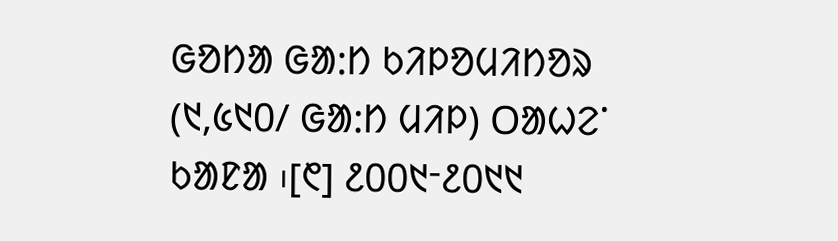ᱜᱚᱴᱟ ᱜᱟᱺᱴ ᱠᱤᱞᱚᱢᱤᱴᱚᱨ (᱑,᱕᱑᱐/ ᱜᱟᱺᱴ ᱢᱤᱞ) ᱛᱟᱦᱮᱸ ᱠᱟᱱᱟ ᱾[᱖] ᱒᱐᱐᱑ᱼ᱒᱐᱑᱑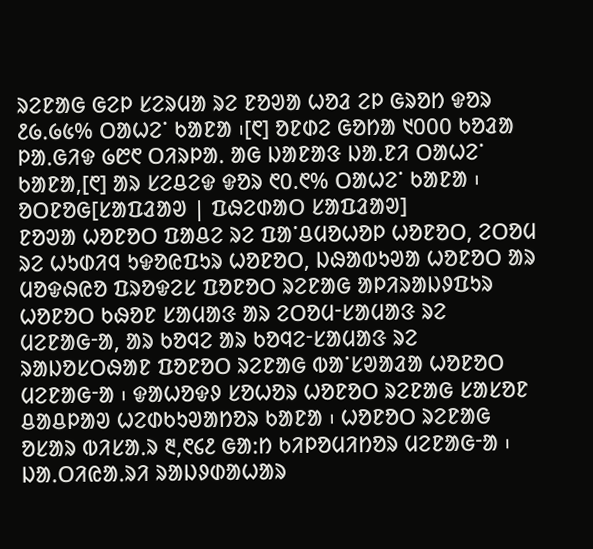ᱨᱮᱱᱟᱜ ᱜᱮᱞ ᱥᱮᱨᱢᱟ ᱨᱮ ᱱᱚᱣᱟ ᱦᱚᱲ ᱮᱞ ᱜᱨᱚᱴ ᱫᱚᱨ ᱒᱙ᱹ᱙᱕% ᱛᱟᱦᱮᱸ ᱠᱟᱱᱟ ᱾[᱖] ᱚᱱᱰᱮ ᱜᱚᱴᱟ ᱑᱐᱐᱐ ᱠᱚᱲᱟ ᱞᱟᱹᱜᱤᱫ ᱙᱘᱖ ᱛᱤᱨᱞᱟᱹ ᱟᱜ ᱡᱟᱱᱟᱝ ᱡᱟᱹᱱᱤ ᱛᱟᱦᱮᱸ ᱠᱟᱱᱟ,[᱖] ᱟᱨ ᱥᱮᱪᱮᱫ ᱫᱚᱨ ᱖᱐.᱖% ᱛᱟᱦᱮᱸ ᱠᱟᱱᱟ ᱾
ᱚᱛᱱᱚᱜ[ᱥᱟᱯᱲᱟᱣ | ᱯᱷᱮᱰᱟᱛ ᱥᱟᱯᱲᱟᱣ]
ᱱᱚᱣᱟ ᱦᱚᱱᱚᱛ ᱯᱟᱪᱮ ᱨᱮ ᱯᱟᱸᱪᱢᱚᱦᱚᱞ ᱦᱚᱱᱚᱛ, ᱮᱛᱚᱢ ᱨᱮ ᱦᱩᱰᱤᱧ ᱩᱫᱚᱭᱯᱩᱨ ᱦᱚᱱᱚᱛ, ᱡᱷᱟᱵᱩᱣᱟ ᱦᱚᱱᱚᱛ ᱟᱨ ᱢᱚᱫᱷᱭᱚ ᱯᱨᱚᱫᱮᱥ ᱯᱚᱱᱚᱛ ᱨᱮᱱᱟᱜ ᱟᱞᱤᱨᱟᱡᱽᱯᱩᱨ ᱦᱚᱱᱚᱛ ᱠᱷᱚᱱ ᱥᱟᱢᱟᱝ ᱟᱨ ᱮᱛᱚᱢᱼᱥᱟᱢᱟᱝ ᱨᱮ ᱢᱮᱱᱟᱜᱼᱟ, ᱟᱨ ᱠᱚᱧᱮ ᱟᱨ ᱠᱚᱧᱮᱼᱥᱟᱢᱟᱝ ᱨᱮ ᱨᱟᱡᱚᱥᱛᱷᱟᱱ ᱯᱚᱱᱚᱛ ᱨᱮᱱᱟᱜ ᱵᱟᱸᱥᱣᱟᱲᱟ ᱦᱚᱱᱚᱛ ᱢᱮᱱᱟᱜᱼᱟ ᱾ ᱫᱟᱦᱚᱫᱽ ᱥᱚᱦᱚᱨ ᱦᱚᱱᱚᱛ ᱨᱮᱱᱟᱜ ᱥᱟᱥᱚᱱ ᱪᱟᱪᱞᱟᱣ ᱦᱮᱰᱠᱩᱣᱟᱴᱚᱨ ᱠᱟᱱᱟ ᱾ ᱦᱚᱱᱚᱛ ᱨᱮᱱᱟᱜ ᱚᱥᱟᱨ ᱵᱤᱥᱟᱹᱨ ᱓,᱖᱔᱒ ᱜᱟᱺᱴ ᱠᱤᱞᱚᱢᱤᱴᱚᱨ ᱢᱮᱱᱟᱜᱼᱟ ᱾ ᱡᱟᱹᱛᱤᱭᱟᱹᱨᱤ ᱨᱟᱡᱽᱰᱟᱦᱟᱨ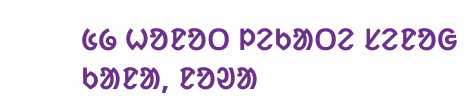᱕᱙ ᱦᱚᱱᱚᱛ ᱞᱮᱠᱟᱛᱮ ᱥᱮᱱᱚᱜ ᱠᱟᱱᱟ, ᱱᱚᱣᱟ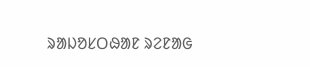ᱨᱟᱡᱚᱥᱛᱷᱟᱱ ᱨᱮᱱᱟᱜ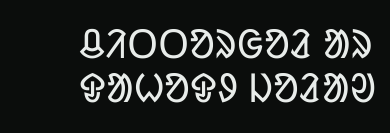ᱪᱤᱛᱛᱚᱨᱜᱚᱲ ᱟᱨ ᱫᱟᱦᱚᱫᱽ ᱡᱚᱲᱟᱣ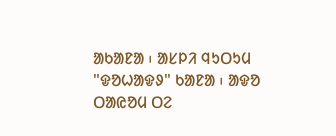ᱟᱠᱟᱱᱟ ᱾ ᱟᱥᱞᱤ ᱧᱩᱛᱩᱢ "ᱫᱚᱦᱟᱫᱽ" ᱠᱟᱱᱟ ᱾ ᱟᱫᱚ ᱛᱟᱭᱚᱢ ᱛᱮ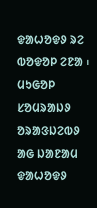ᱫᱟᱦᱚᱫᱽ ᱨᱮ ᱵᱚᱫᱚᱞ ᱮᱱᱟ ᱾ ᱢᱩᱜᱚᱞ ᱥᱚᱢᱨᱟᱡᱽ ᱚᱨᱟᱝᱡᱮᱵᱽ ᱟᱜ ᱡᱟᱱᱟᱢ ᱫᱟᱦᱚᱫᱽ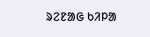ᱨᱮᱱᱟᱜ ᱠᱤᱞᱟ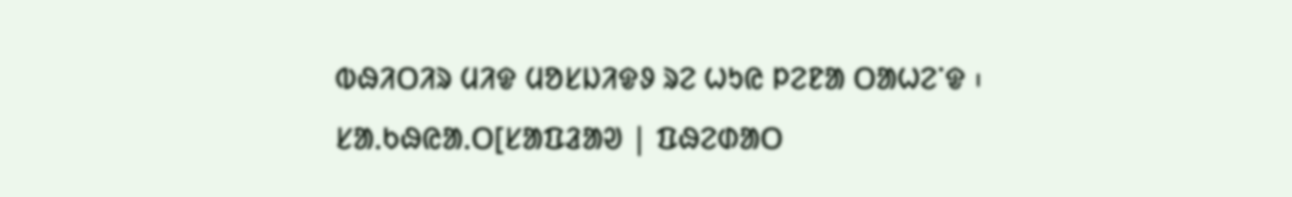ᱵᱷᱤᱛᱤᱨ ᱢᱤᱫ ᱢᱚᱥᱡᱤᱫᱽ ᱨᱮ ᱦᱩᱭ ᱞᱮᱱᱟ ᱛᱟᱦᱮᱸᱫ ᱾
ᱥᱟᱹᱠᱷᱭᱟᱹᱛ[ᱥᱟᱯᱲᱟᱣ | ᱯᱷᱮᱰᱟᱛ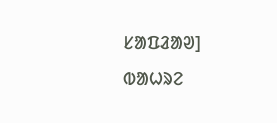ᱥᱟᱯᱲᱟᱣ]
ᱵᱟᱦᱨᱮ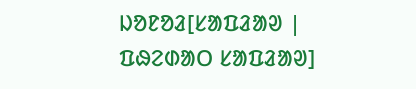ᱡᱚᱱᱚᱲ[ᱥᱟᱯᱲᱟᱣ | ᱯᱷᱮᱰᱟᱛ ᱥᱟᱯᱲᱟᱣ]